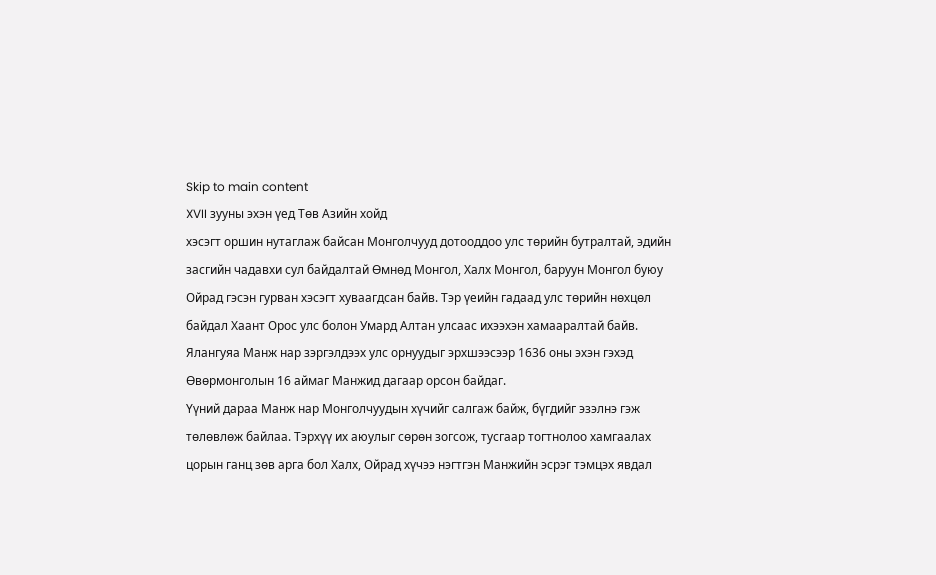Skip to main content
XVII зууны эхэн үед Төв Азийн хойд
хэсэгт оршин нутаглаж байсан Монголчууд дотооддоо улс төрийн бутралтай, эдийн
засгийн чадавхи сул байдалтай Өмнөд Монгол, Халх Монгол, баруун Монгол буюу
Ойрад гэсэн гурван хэсэгт хуваагдсан байв. Тэр үеийн гадаад улс төрийн нөхцөл
байдал Хаант Орос улс болон Умард Алтан улсаас ихээхэн хамааралтай байв.
Ялангуяа Манж нар зэргэлдээх улс орнуудыг эрхшээсээр 1636 оны эхэн гэхэд
Өвөрмонголын 16 аймаг Манжид дагаар орсон байдаг.
Үүний дараа Манж нар Монголчуудын хүчийг салгаж байж, бүгдийг эзэлнэ гэж
төлөвлөж байлаа. Тэрхүү их аюулыг сөрөн зогсож, тусгаар тогтнолоо хамгаалах
цорын ганц зөв арга бол Халх, Ойрад хүчээ нэгтгэн Манжийн эсрэг тэмцэх явдал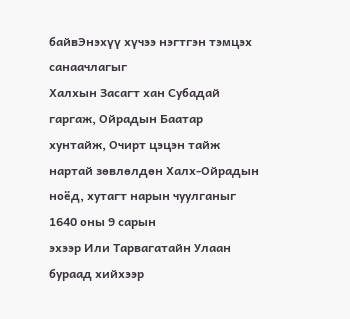байвЭнэхүү хүчээ нэгтгэн тэмцэх санаачлагыг
Халхын Засагт хан Субадай гаргаж, Ойрадын Баатар хунтайж, Очирт цэцэн тайж
нартай зөвлөлдөн Халх-Ойрадын ноёд, хутагт нарын чуулганыг 1640 оны 9 сарын
эхээр Или Тарвагатайн Улаан бураад хийхээр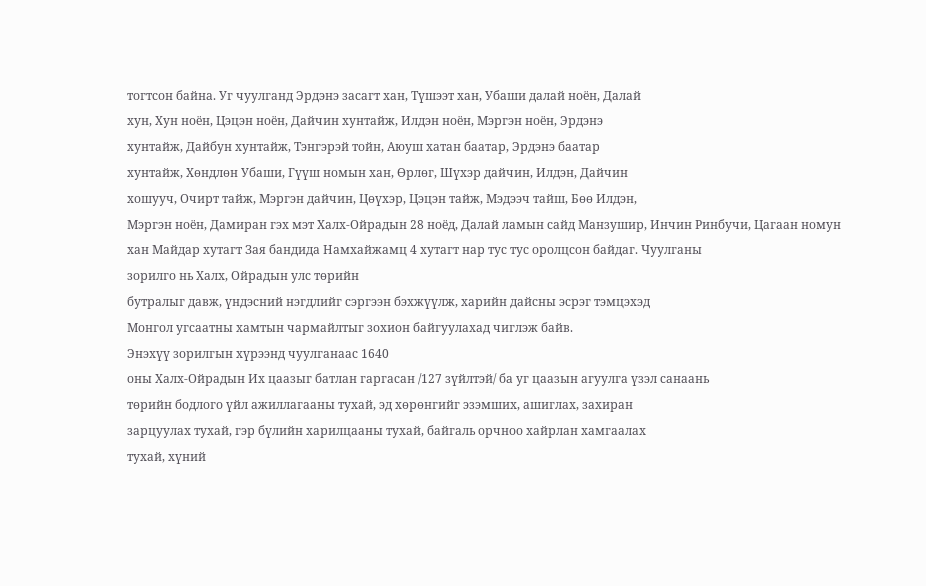тогтсон байна. Уг чуулганд Эрдэнэ засагт хан, Түшээт хан, Убаши далай ноён, Далай
хун, Хун ноён, Цэцэн ноён, Дайчин хунтайж, Илдэн ноён, Мэргэн ноён, Эрдэнэ
хунтайж, Дайбун хунтайж, Тэнгэрэй тойн, Аюуш хатан баатар, Эрдэнэ баатар
хунтайж, Хөндлөн Убаши, Гүүш номын хан, Өрлөг, Шүхэр дайчин, Илдэн, Дайчин
хошууч, Очирт тайж, Мэргэн дайчин, Цөүхэр, Цэцэн тайж, Мэдээч тайш, Бөө Илдэн,
Мэргэн ноён, Дамиран гэх мэт Халх-Ойрадын 28 ноёд, Далай ламын сайд Манзушир, Инчин Ринбучи, Цагаан номун
хан Майдар хутагт Зая бандида Намхайжамц 4 хутагт нар тус тус оролцсон байдаг. Чуулганы
зорилго нь Халх, Ойрадын улс төрийн
бутралыг давж, үндэсний нэгдлийг сэргээн бэхжүүлж, харийн дайсны эсрэг тэмцэхэд
Монгол угсаатны хамтын чармайлтыг зохион байгуулахад чиглэж байв.
Энэхүү зорилгын хүрээнд чуулганаас 1640
оны Халх-Ойрадын Их цаазыг батлан гаргасан /127 зүйлтэй/ ба уг цаазын агуулга үзэл санаань
төрийн бодлого үйл ажиллагааны тухай, эд хөрөнгийг эзэмших, ашиглах, захиран
зарцуулах тухай, гэр бүлийн харилцааны тухай, байгаль орчноо хайрлан хамгаалах
тухай, хүний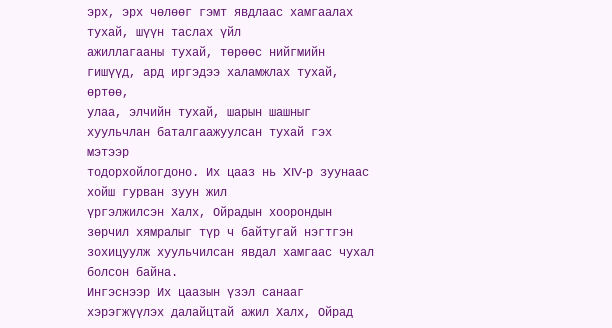эрх, эрх чөлөөг гэмт явдлаас хамгаалах тухай, шүүн таслах үйл
ажиллагааны тухай, төрөөс нийгмийн гишүүд, ард иргэдээ халамжлах тухай, өртөө,
улаа, элчийн тухай, шарын шашныг хуульчлан баталгаажуулсан тухай гэх мэтээр
тодорхойлогдоно. Их цааз нь XIV-р зуунаас хойш гурван зуун жил
үргэлжилсэн Халх, Ойрадын хоорондын зөрчил хямралыг түр ч байтугай нэгтгэн
зохицуулж хуульчилсан явдал хамгаас чухал болсон байна.
Ингэснээр Их цаазын үзэл санааг
хэрэгжүүлэх далайцтай ажил Халх, Ойрад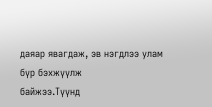даяар явагдаж, эв нэгдлээ улам бүр бэхжүүлж
байжээ.Түүнд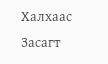Халхаас Засагт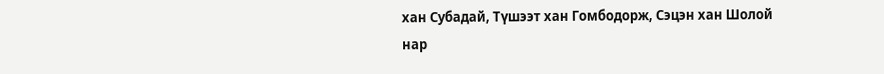хан Субадай, Түшээт хан Гомбодорж, Сэцэн хан Шолой
нар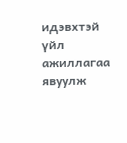идэвхтэй үйл ажиллагаа явуулж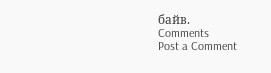байв.
Comments
Post a Comment